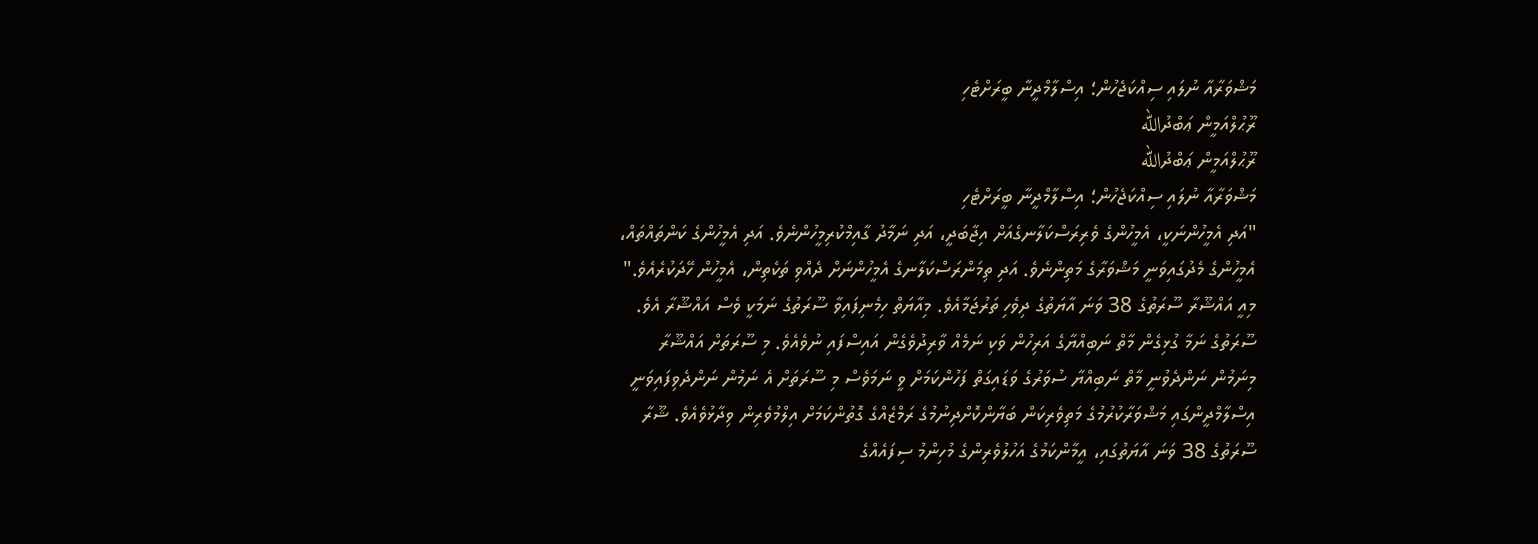މަޝްވަރާއާ ނުލައި ސިއްކަޖެހުން؛ އިސްލާމްދީނާ ބީރަށްޓެހި
ރޫޙުލްއަމީން ޢަބްދުالله
ރޫޙުލްއަމީން ޢަބްދުالله
މަޝްވަރާއާ ނުލައި ސިއްކަޖެހުން؛ އިސްލާމްދީނާ ބީރަށްޓެހި
"އަދި އެމީހުންނަކީ، އެމީހުންގެ ވެރިރަސްކަލާނގެއަށް އިޖާބަދީ، އަދި ނަމާދު ގާއިމްކުރިމީހުންނެވެ. އަދި އެމީހުންގެ ކަންތައްތައް، އެމީހުންގެ މެދުގައިވަނީ މަޝްވަރާގެ މަތިންނެވެ. އަދި ތިމަންރަސްކަލާނގެ އެމީހުންނަށް ދެއްވި ތަކެތިން، އެމީހުން ހޭދަކުރެއެވެ." މިއީ އައްޝޫރާ ސޫރަތުގެ 38 ވަނަ އާޔަތުގެ ދިވެހި ތަރުޖަމާއެވެ. މިއާޔަތް ހިމެނިފައިވާ ސޫރަތުގެ ނަމަކީ ވެސް އައްޝޫރާ އެވެ. ސޫރަތުގެ ނަމާ ގުޅިގެން މާތް ނަބިއްޔާގެ އަރިހުން ވަކި ނަމެއް ވާރިދުވެގެން އައިސްފައި ނުވެއެވެ. މި ސޫރަތަށް އައްޝޫރާ މިނަމުން ނަންދެވުނީ މާތް ނަބިއްޔާ ސުވަރުގެ ވަޑައިގަތް ފަހުންކަމަށް ވީ ނަމަވެސް މި ސޫރަތަށް އެ ނަމުން ނަންދެވިފައިވަނީ އިސްލާމްދީންގައި މަޝްވަރާކުރުމުގެ މަތިވެރިކަން ބަޔާންކޮށްދިނުމުގެ ރަމްޒެއްގެ ގޮތުންކަމަށް އިލްމުވެރިން ވިދާޅުވެއެވެ. ޝޫރާ ސޫރަތުގެ 38 ވަނަ އާޔަތުގައި، އީމާންކަމުގެ އަހުލުވެރިންގެ މުހިންމު ސިފައެއްގެ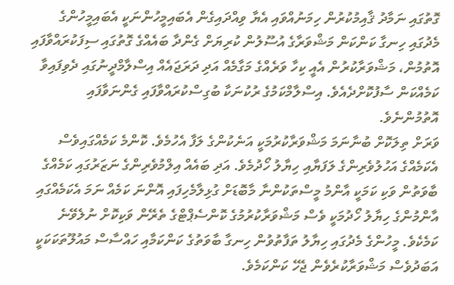ގޮތުގައި ނަމާދު ޤާއިމުކުރުން ހިމަނުއްވައި އެޔާ ވިއްދައިގެން އެބައިމީހުންނަކީ އެބައިމީހުންގެ މެދުގައި ހިނގާ ކަންކަން މަޝްވަރާގެ އުސޫލުން ކުރިޔަށް ގެންދާ ބައެއްގެ ގޮތުގައި ސިފަކުރައްވާފައި އޮތުމުން، މަޝްވަރާކުރުން އެއީ ކިހާ ވަރެއްގެ މަގާމެއް އަދި ދަރަޖައެއް އިސްލާމްދީނުގައި ދެވިފައިވާ ކަމެއްކަން ސާފުކޮށްދެއެވެ. އިސްލާމްކަމުގެ ރުކުނަކާ ބުގިސްކުރައްވާފައި ގެންނަވާފައި އޮތުމުންނެވެ.
ވަރަށް ތިލަކޮށް ބުނާނަމަ މަޝްވަރާކުރުމަކީ އަނެކުންގެ ލަފާ އެހުމެވެ. ކޮންމެ ކަމެއްގައިވެސް އެކަމެއްގެ އަހުލުވެރިންގެ ލަފަޔާއި ހިޔާލު ހޯދުމެވެ. އަދި ބައެއް އިލްމުވެރިންގެ ނަޒަރުގައި ކަމެއްގެ ބާވަތުން ވަކި ކަމަކީ އާންމު މީސްތަކުންނާ މާބޮޑަށް ގުޅިލާމެހިފައި އޮންނަ ކަމެއް ނަމަ އެކަމެއްގައި އާންމުންގެ ހިޔާލު ހޯދުމަކީ ވެސް މަޝްވަރާކުރުމުގެ ކޮންސެޕްޓްގެ ތެރޭން ވަކިކޮށް ނުލެވޭނެ ކަމެކެވެ. މީހުންގެ މެދުގައި ހިޔާލު ތަފާތުވުން ހިނގާ ބާވަތުގެ ކަންކަމާއި ހައްސާސް މައުލޫތަކަކަކީ އަބަދުވެސް މަޝްވަރާކުރެވެން ޖެހޭ ކަންކަމެވެ.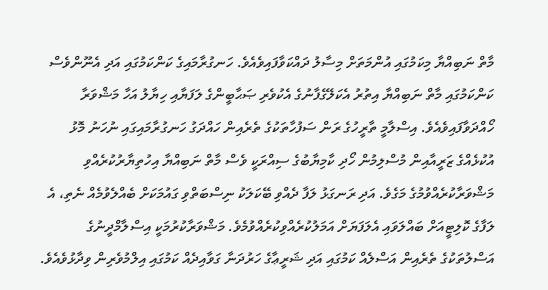މާތް ނަބިއްޔާ މިކަމުގައި އުންމަތަށް މިސާލު ދައްކަވާފައިވެއެވެ. ހަނގުރާމައިގެ ކަންކަމުގައި އަދި އެނޫންވެސް ކަންކަމުގައި މާތް ނަބިއްޔާ އިތުރު އެކަލޭގެފާނުގެ އެކުވެރި ޞަޙާބީންގެ ލަފަޔާއި ހިޔާލު އަހާ މަޝްވަރާ ހޯއްދަވާފައިވެއެވެ. އިސްލާމީ ތާރީހުގެ ރަން ސަފުހާތަކުގެ ތެރެއިން ހައްދަގު ހަނގުރާމައިގައި ނުހަނު މޮޅު އުކުޅެއްގެ ޒަރީއާއިން މުސްލިމުން ހޯދި ކާމިޔާބުގެ ސިއްރަކީ ވެސް މާތް ނަބިއްޔާ އިހުތިޔާރުކުރެއްވި މަޝްވަރާކުރެއްވުމުގެ މަގެވެ. އަދި ރަނގަޅު ލަފާ ދެއްވި ބޭކަލަކު ނިސްބަތްވި ގައުމަކަށް ބެއްލެވުމެއް ނެތި، އެ ލަފާގެ ކޮލިޓީއަށް ބައްލަވައި އެލަފަޔަށް އަމަލުކުރެއްވިކުރެއްވުމެވެ. މަޝްވަރާކުރުމަކީ އިސްލާމްދީނުގެ އަސްލުތަކުގެ ތެރެއިން އަސްލެއް ކަމުގައި އަދި ޝަރީޢާގެ ހަރުދަނާ ގަވާއިދެއް ކަމުގައި އިލްމުވެރިން ވިދާޅުވެއެވެ.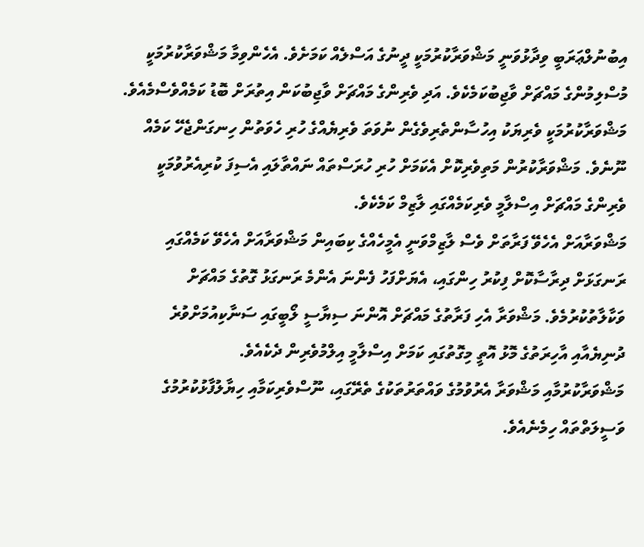އިބުނުލްޢަރަބީ ވިދާޅުވަނީ މަޝްވަރާކުރުމަކީ ދީނުގެ އަސްލެއް ކަމަށެވެ. އެހެންވިމާ މަޝްވަރާކުރުމަކީ މުސްލިމުންގެ މައްޗަށް ވާޖިބުކަމެކެވެ. އަދި ވެރިންގެ މައްޗަށް ވާޖިބުކަން އިތުރަށް ބޮޑު ކަމެއްވެސްމެއެވެ. މަޝްވަރާކުރުމަކީ ވެރިޔަކު އިހުސާންތެރިވެގެން ނުވަތަ ވެރިޔެއްގެ ހުރި ހެވަތުން ހިނގަންޖެހޭ ކަމެއް ނޫނެވެ. މަޝްވަރާކުރުން މަތިވެރިކޮށް އެކަމަށް ހުރި ހުރަސްތައް ނައްތާލައި އެސިފަ ކުރިއެރުވުމަކީ ވެރިންގެ މައްޗަށް އިސްލާމީ ވެރިކަމެއްގައި ލާޒިމް ކަމެކެވެ.
މަޝްވަރާއަށް އެހެވޭ ފަރާތަށް ވެސް ލާޒިމްވަނީ އެމީހެއްގެ ކިބައިން މަޝްވަރާއަށް އެހެވޭ ކަމެއްގައި ރަނގަޅަށް ދިރާސާކޮށް ފިކުރު ހިންގައި، އެޔަށްފަހު ފެންނަ އެންމެ ރަނގަޅު ގޮތުގެ މައްޗަށް ވަކާލާތުކުރުމެވެ. މަޝްވަރާ އެހި ފަރާތުގެ މައްޗަށް އޮންނަ ސިޔާސީ ލޯބީގައި ސަނާކިއުމަށްވުރެ ދުނިޔެއާއި އާހިރަތުގެ މޮޅު އޮތީ މިގޮތުގައި ކަމަށް އިސްލާމީ އިލްމުވެރިން ދެކެއެވެ.
މަޝްވަރާކުރުމާއި މަޝްވަރާ އެރުވުމުގެ ވައްތަރުތަކުގެ ތެރޭގައި، ނޫސްވެރިކަމާއި ހިޔާލުފާޅުކުރުމުގެ ވަސީލަތްތައް ހިމެނެއެވެ.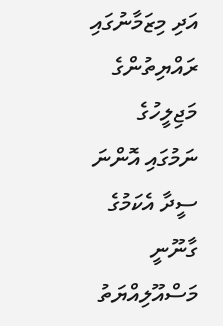އަދި މިޒަމާނުގައި ރައްޔިތުންގެ މަޖިލީހުގެ ނަމުގައި އޮންނަ ސީދާ އެކަމުގެ ގާނޫނީ މަސްއޫލިއްޔަތު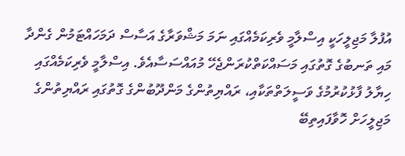އުފުލާ މަޖިލީހަކީ އިސްލާމީ ވެރިކަމެއްގައި ނަމަ މަޝްވަރާގެ އަސާސް ދަމަހައްޓަމުން ގެންދާ މައި ތަނބުގެ ގޮތުގައި މަސައްކަތްކުރަންޖެހޭ މުއައްސަސާއެވެ. އިސްލާމީ ވެރިކަމެއްގައި ހިޔާލު ފާޅުކުރުމުގެ ވަސީލަތްތަކާއި، ރައްޔިތުންގެ މަންދޫބުންގެ ގޮތުގައި ރައްޔިތުންގެ މަޖިލީހަށް ހޮވާފައިތިބޭ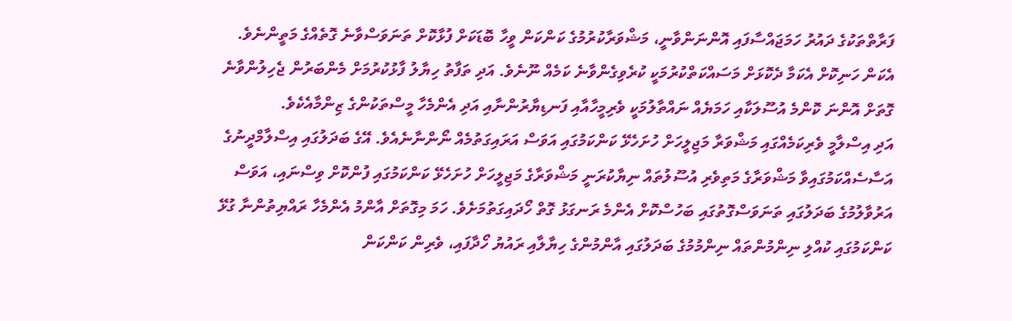ފަރާތްތަކުގެ ދައުރު ހަމަޖައްސާފައި އޮންނަންވާނީ، މަޝްވަރާކުރުމުގެ ކަންކަން ވީހާ ބޮޑަކަށް ފުޅާކޮށް ތަނަވަސްވާނެ ގޮތެއްގެ މަތީންނެވެ. އެކަން ހަނިކޮށް އެކަމާ ދެކޮޅަށް މަސައްކަތްކުރުމަކީ ކުރެވިގެންވާނެ ކަމެއް ނޫނެވެ. އަދި ތަފާތު ހިޔާލު ފާޅުކުރުމަށް މެންބަރުން ޖެހިލުންވާނެ ގޮތަށް އޮންނަ ކޮންމެ އުސޫލަކާއި ހަމަޔެއް ނައްތާލުމަކީ ވެރިމީހާއާއި ފަނޑިޔާރުންނާއި އަދި އެންމެހާ މީސްތަކުންގެ ޒިންމާއެކެވެ.
އަދި އިސްލާމީ ވެރިކަމެއްގައި މަޝްވަރާ މަޖިލީހަށް ހުށަހެޅޭ ކަންކަމުގައި އަވަސް އަރައިގަތުމެއް ނޯންނާނެއެވެ. އޭގެ ބަދަލުގައި އިސްލާމްދީނުގެ އަސާސެއްކަމުގައިވާ މަޝްވަރާގެ މަތިވެރި އުސޫލުތައް ނިޔާކުރަނީ މަޝްވަރާގެ މަޖިލީހަށް ހުށަހެޅޭ ކަންކަމުގައި ފުންކޮށް ވިސްނައި، އަވަސް އަރުވާލުމުގެ ބަދަލުގައި ތަނަވަސްގޮތުގައި ބަހުސްކޮށް އެންމެ ރަނގަޅު ގޮތް ހޯދައިގަތުމަށެވެ. ހަމަ މިގޮތަށް އާންމު އެންމެހާ ރައްޔިތުންނާ ގުޅޭ ކަންކަމުގައި ކުއްލި ނިންމުންތައް ނިންމުމުގެ ބަދަލުގައި އާންމުންގެ ހިޔާލާއި ރައުޔު ހޯދާފައި، ވެރިން ކަންކަން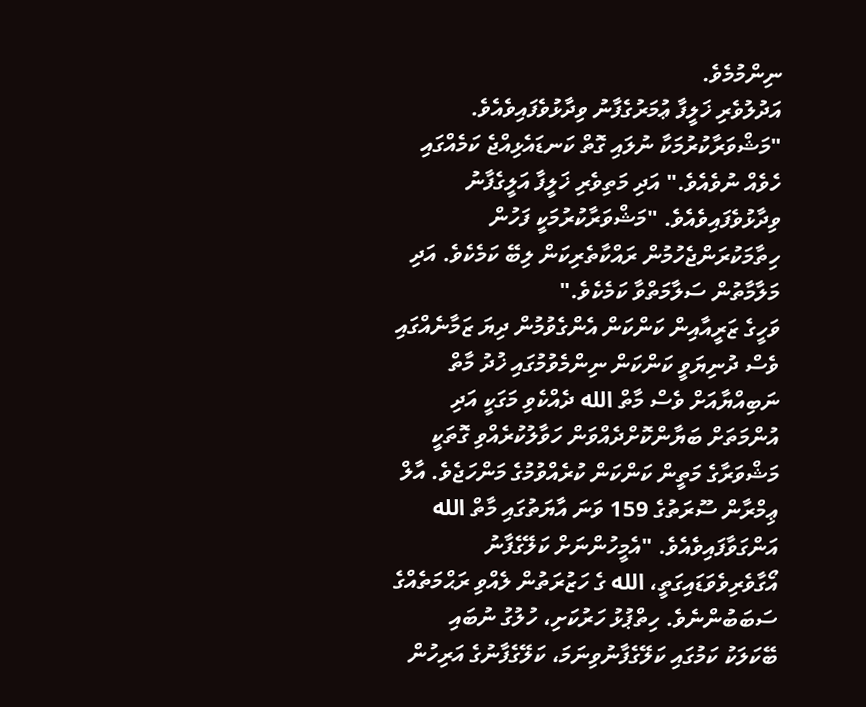ނިންމުމެވެ.
އަދުލުވެރި ޚަލީފާ ޢުމަރުގެފާނު ވިދާޅުވެފައިވެއެވެ. "މަޝްވަރާކުރުމަކާ ނުލައި ގޮތް ކަނޑައެޅިއްޖެ ކަމެއްގައި ހެވެއް ނުވެއެވެ." އަދި މަތިވެރި ޚަލީފާ އަލީގެފާނު ވިދާޅުވެފައިވެއެވެ. "މަޝްވަރާކުރުމަކީ ފަހުން ހިތާމަކުރަންޖެހުމުން ރައްކާތެރިކަން ލިބޭ ކަމެކެވެ. އަދި މަލާމާތުން ސަލާމަތްވާ ކަމެކެވެ."
ވަހީގެ ޒަރީއާއިން ކަންކަން އެންގެވުމުން ދިޔަ ޒަމާނެއްގައި ވެސް ދުނިޔަވީ ކަންކަން ނިންމެވުމުގައި ޚުދު މާތް ނަބިއްޔާއަށް ވެސް މާތް الله ދެއްކެވި މަގަކީ އަދި އުންމަތަށް ބަޔާންކޮށްދެއްވަން ހަވާލުކުރެއްވި ގޮތަކީ މަޝްވަރާގެ މަތީން ކަންކަން ކުރެއްވުމުގެ މަންހަޖެވެ. އާލް ޢިމްރާން ސޫރަތުގެ 159 ވަނަ އާޔަތުގައި މާތް الله އަންގަވާފައިވެއެވެ. "އެމީހުންނަށް ކަލޭގެފާނު އޯގާވެރިވެވަޑައިގަތީ، الله ގެ ހަޒުރަތުން ލެއްވި ރަޙްމަތެއްގެ ސަބަބުންނެވެ. ހިތްޕުޅު ހަރުކަށި، ހުލުގު ނުބައި ބޭކަލަކު ކަމުގައި ކަލޭގެފާނުވިނަމަ، ކަލޭގެފާނުގެ އަރިހުން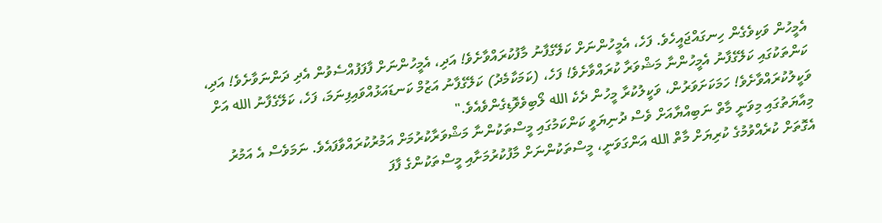އެމީހުން ވަކިވެގެން ހިނގައްޖައީހެވެ. ފަހެ، އެމީހުންނަށް ކަލޭގެފާނު މާފުކުރައްވާށެވެ! އަދި، އެމީހުންނަށް ފާފަފުއްސެވުން އެދި ދަންނަވާށެވެ! އަދި، ކަންތަކުގައި ކަލޭގެފާނު އެމީހުންނާ މަޝްވަރާ ކުރައްވާށެވެ! ފަހެ، (ކަމަކާމެދު) ކަލޭގެފާނު އަޒުމް ކަނޑައަޅުއްވައިފިނަމަ، ފަހެ، ކަލޭގެފާނު الله އަށް ވަކީލުކުރައްވާށެވެ! ހަމަކަށަވަރުން، ވަކީލުކުރާ މީހުން ދެކެ الله ލޯބިވެވޮޑިގެންވެއެވެ."
މިއާޔަތުގައި މިވަނީ މާތް ނަބިއްޔާއަށް ވެސް ދުނިޔަވީ ކަންކަމުގައި މީސްތަކުންނާ މަޝްވަރާކުރުމަށް އަމުރުކުރައްވާފައެވެ. ނަމަވެސް އެ އަމުރު އެގޮތަށް ކުރެއްވުމުގެ ކުރިޔަށް މާތް الله އަންގަވަނީ، މީސްތަކުންނަށް މާފުކުރުމަށާއި މީސްތަކުންގެ ފާފަ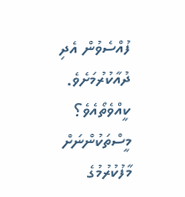ފުއްސެވުން އެދި ދުއާކުރުމަށެވެ. ކީއްވެތޯއެވެ؟ މީސްތަކުންނަށް މާފުކުރުމުގެ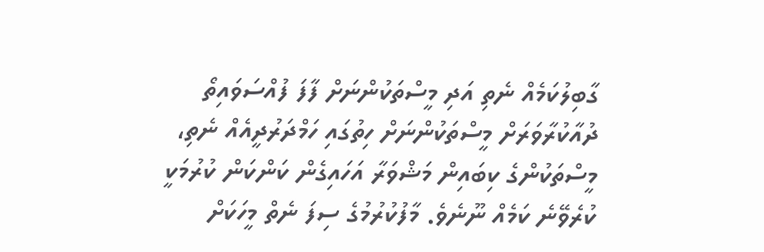ގާބިލުކަމެއް ނެތި އަދި މީސްތަކުންނަށް ފާފަ ފުއްސަވައިތޯ ދުއާކުރާވަރަށް މީސްތަކުންނަށް ހިތުގައި ހަމްދަރުދީއެއް ނެތި، މީސްތަކުންގެ ކިބައިން މަޝްވަރާ އަހައިގެން ކަންކަން ކުރުމަކީ ކުރެވޭނެ ކަމެއް ނޫނެވެ. މާފުކުރުމުގެ ސިފަ ނެތް މީހަކަށް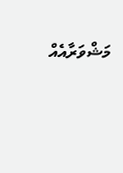މަޝްވަރާއެއް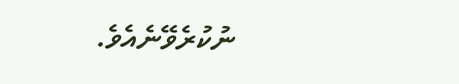ނުކުރެވޭނެއެވެ.